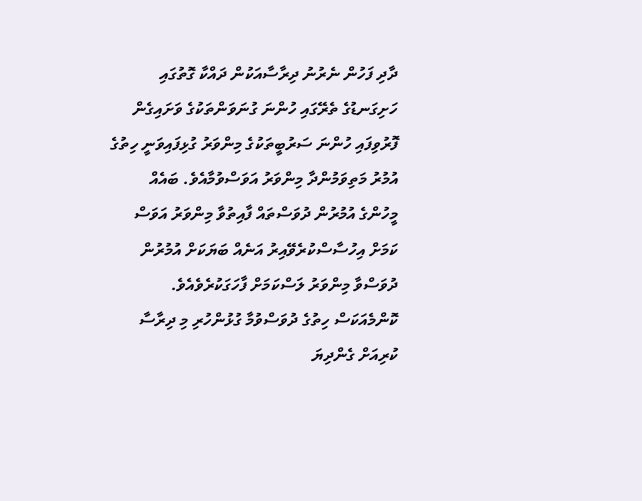ދާދި ފަހުން ނެރުނު ދިރާސާއަކުން ދައްކާ ގޮތުގައި ހަށިގަނޑުގެ ތެރޭގައި ހުންނަ ގުނަވަންތަކުގެ ވަށައިގެން ފޮރުވިފައި ހުންނަ ސަރުބީތަކުގެ މިންވަރު ގުޅިފައިވަނީ ހިތުގެ އުމުރު މަތިވަމުންދާ މިންވަރު އަވަސްވުމާއެވެ. ބައެއް މީހުންގެ އުމުރުން ދުވަސްތައް ފާއިތުވާ މިންވަރު އަވަސް ކަމަށް އިހުސާސްކުރެވޭއިރު އަނެއް ބަޔަކަށް އުމުރުން ދުވަސްވާ މިންވަރު ލަސްކަމަށް ފާހަގަކުރެވެއެވެ.
ކޮންމެއަކަސް ހިތުގެ ދުވަސްވުމާ ގުޅުންހުރި މި ދިރާސާ ކުރިއަށް ގެންދިޔަ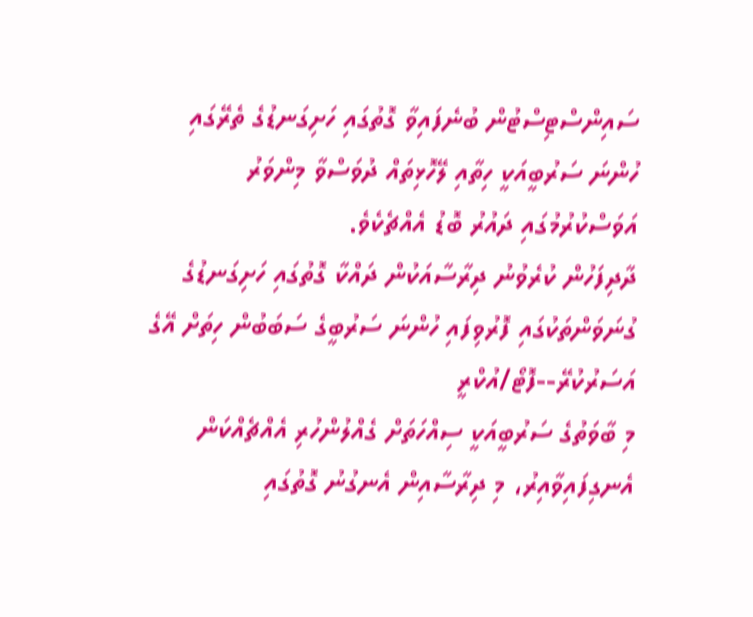ސައިންސްޓިސްޓުން ބުނެފައިވާ ގޮތުގައި ހަށިގަނޑުގެ ތެރޭގައި ހުންނަ ސަރުބީއަކީ ހިތާއި ލޭހޮޅިތައް ދުވަސްވާ މިންވަރު އަވަސްކުރުމުގައި ދައުރު ބޮޑު އެއްޗެކެވެ.
ދާދިފަހުން ކުރެވުނު ދިރާސާއަކުން ދައްކާ ގޮތުގައި ހަށިގަނޑުގެ ގުނަވަންތަކުގައި ފޮރުވިފައި ހުންނަ ސަރުބީގެ ސަބަބުން ހިތަށް އޭގެ އަސަރުކުރޭ--ފޮޓޯ/އުކްރީ
މި ބާވަތުގެ ސަރުބީއަކީ ސިއްހަތަށް ގެއްލުންހުރި އެއްޗެއްކަން އެނގިފައިވާއިރު، މި ދިރާސާއިން އެނގުނު ގޮތުގައި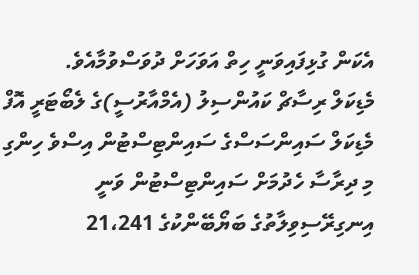އެކަން ގުޅިފައިވަނީ ހިތް އަވަހަށް ދުވަސްވުމާއެވެ.
މެޑިކަލް ރިސާޗް ކައުންސިލު (އެމްއާރުސީ)ގެ ލެބޯޓަރީ އޮފް މެޑިކަލް ސައިންސަސްގެ ސައިންޓިސްޓުން އިސްވެ ހިންގި މި ދިރާސާ ހެދުމަށް ސައިންޓިސްޓުން ވަނީ އިނގިރޭސިވިލާތުގެ ބަޔޯބޭންކުގެ 21،241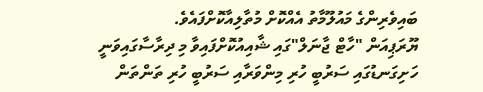ބައިވެރިންގެ މައުލޫމާތު އެއްކޮށް މުތާލިއާކޮށްފައެވެ.
ޔޫރަޕިއަން "ހާޓް ޖާނަލް"ގައި ޝާއިއުކޮށްފައިވާ މި ދިރާސާގައިވަނީ ހަށިގަނޑުގައި ސަރުބީ ހުރި މިންވަރާއި ސަރުބީ ހުރި ތަންތަން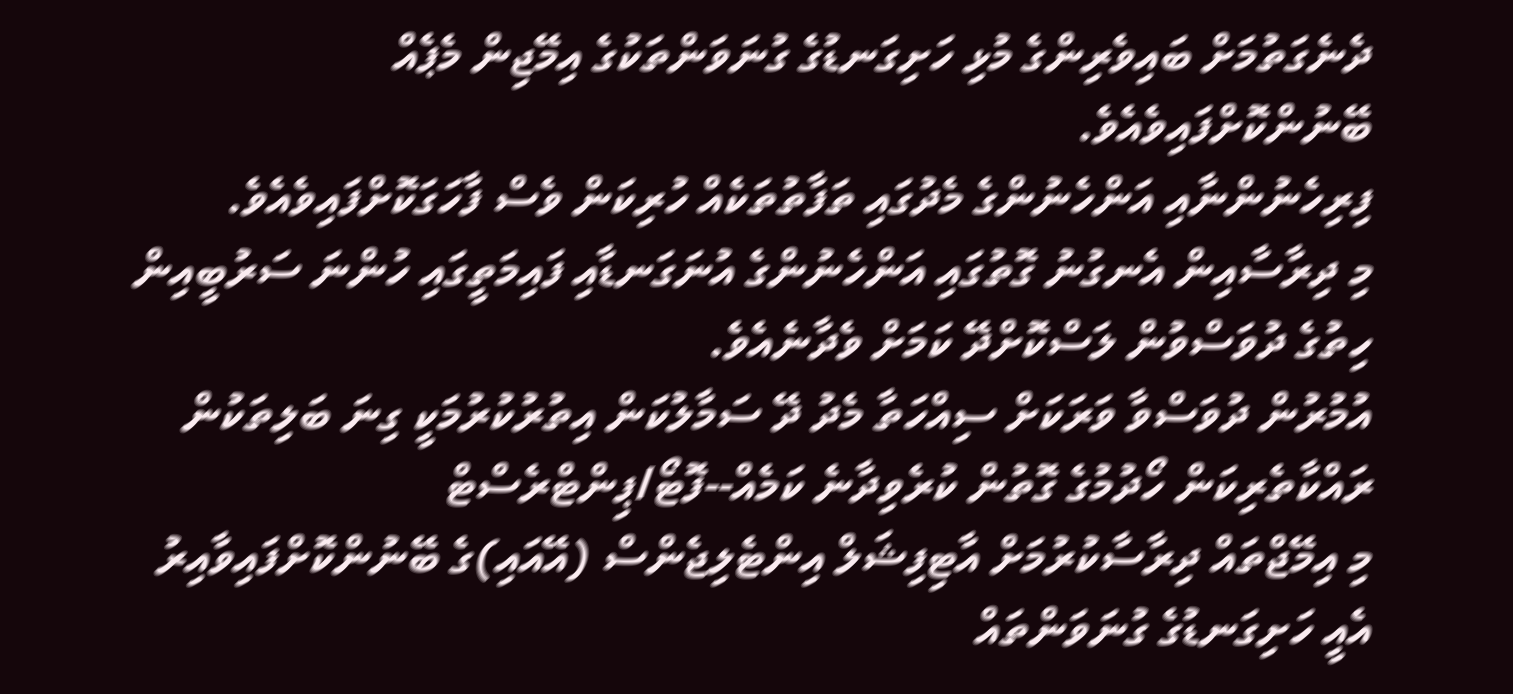ދެނެގަތުމަށް ބައިވެރިންގެ މުޅި ހަށިގަނޑުގެ ގުނަވަންތަކުގެ އިމޭޖިން މެޕެއް ބޭނުންކޮށްފައިވެއެވެ.
ފިރިހެނުންނާއި އަންހެނުންގެ މެދުގައި ތަފާތުތަކެއް ހުރިކަން ވެސް ފާހަގަކޮށްފައިވެއެވެ.
މި ދިރާސާއިން އެނގުނު ގޮތުގައި އަންހެނުންގެ އުނަގަނޑާއި ފައިމަތީގައި ހުންނަ ސަރުބީއިން ހިތުގެ ދުވަސްވުން ލަސްކޮށްދޭ ކަމަށް ވެދާނެއެވެ.
އުމުރުން ދުވަސްވާ ވަރަކަށް ސިއްހަތާ މެދު ދޭ ސަމާލުކަން އިތުރުކުރުމަކީ ގިނަ ބަލިތަކުން ރައްކާތެރިކަން ހޯދުމުގެ ގޮތުން ކުރެވިދާނެ ކަމެއް--ފޮޓޯ/ޕިންޓްރެސްޓް
މި އިމޭޖްތައް ދިރާސާކުރުމަށް އާޓިފިޝަލް އިންޓެލިޖެންސް (އޭއައި)ގެ ބޭނުންކޮށްފައިވާއިރު އެއީ ހަށިގަނޑުގެ ގުނަވަންތައް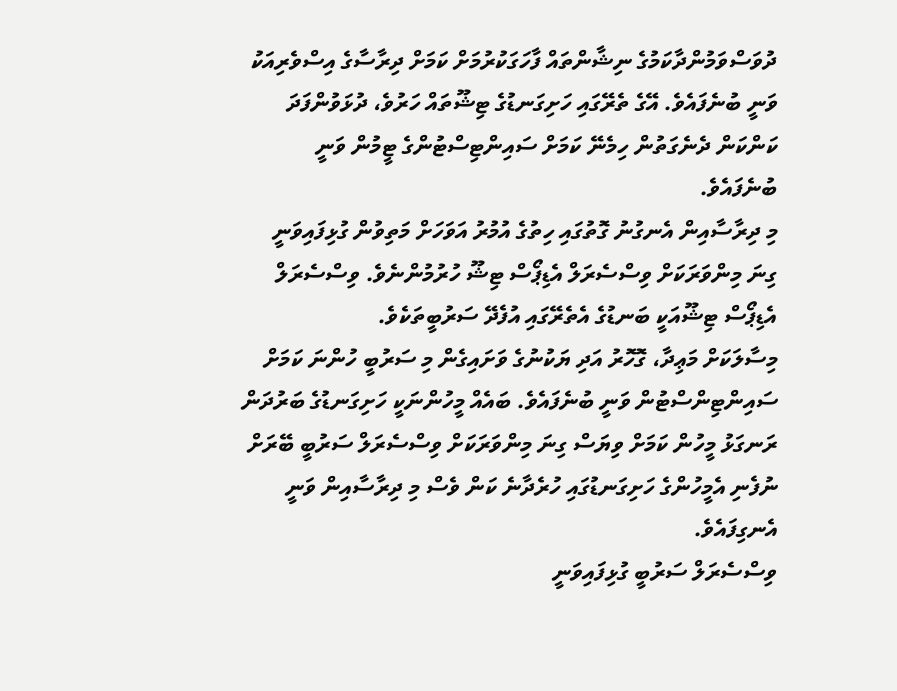ދުވަސްވަމުންދާކަމުގެ ނިޝާންތައް ފާހަގަކުރުމަށް ކަމަށް ދިރާސާގެ އިސްވެރިއަކު ވަނީ ބުނެފައެވެ. އޭގެ ތެރޭގައި ހަށިގަނޑުގެ ޓިޝޫތައް ހަރުވެ، ދުޅަވުންފަދަ ކަންކަން ދެނެގަތުން ހިމެނޭ ކަމަށް ސައިންޓިސްޓުންގެ ޓީމުން ވަނީ ބުނެފައެވެ.
މި ދިރާސާއިން އެނގުނު ގޮތުގައި ހިތުގެ އުމުރު އަވަހަށް މަތިވުން ގުޅިފައިވަނީ ގިނަ މިންވަރަކަށް ވިސްސެރަލް އެޑިޕޯސް ޓިޝޫ ހުރުމުންނެވެ. ވިސްސެރަލް އެޑިޕޯސް ޓިޝޫއަކީ ބަނޑުގެ އެތެރޭގައި އުފެދޭ ސަރުބީތަކެވެ.
މިސާލަކަށް މަޢިދާ، ގޮހޮރު އަދި ޔަކުނުގެ ވަށައިގެން މި ސަރުބީ ހުންނަ ކަމަށް ސައިންޓިންސްޓުން ވަނީ ބުނެފައެވެ. ބައެއް މީހުންނަކީ ހަށިގަނޑުގެ ބަރުދަން ރަނގަޅު މީހުން ކަމަށް ވިޔަސް ގިނަ މިންވަރަކަށް ވިސްސެރަލް ސަރުބީ ބޭރަށް ނުފެނި އެމީހުންގެ ހަށިގަނޑުގައި ހުރެދާނެ ކަން ވެސް މި ދިރާސާއިން ވަނީ އެނގިފައެވެ.
ވިސްސެރަލް ސަރުބީ ގުޅިފައިވަނީ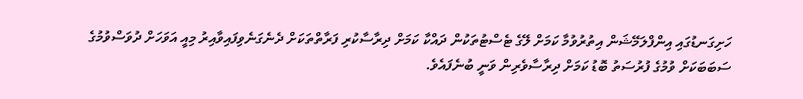ހަށިގަނޑުގައި އިންފްލަމޭޝަން އިތުރުވުމާ ކަމަށް ލޭގެ ޓެސްޓުތަކުން ދައްކާ ކަމަށް ދިރާސާކުރި ފަރާތްތަކަށް ދެނެގަނެވިފައިވާއިރު މިއީ އަވަހަށް ދުވަސްވުމުގެ ސަބަބަކަށް ވުމުގެ ފުރުސަތު ބޮޑު ކަމަށް ދިރާސާވެރިން ވަނީ ބުނެފައެވެ.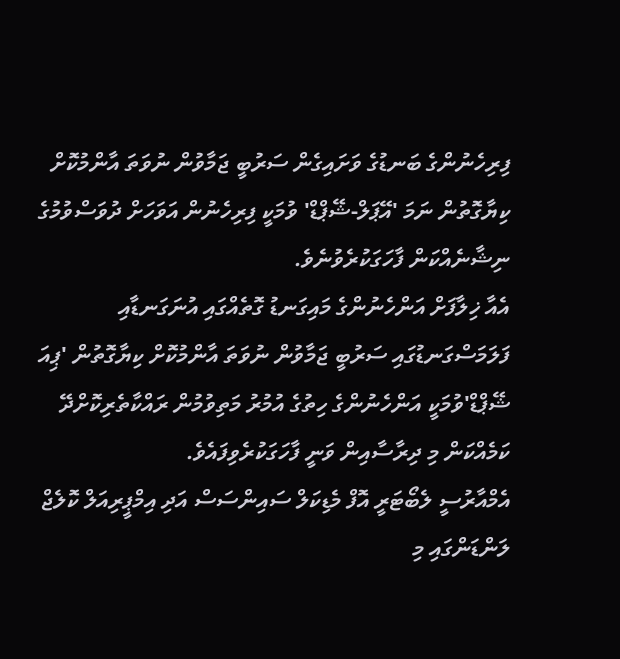ފިރިހެނުންގެ ބަނޑުގެ ވަށައިގެން ސަރުބީ ޖަމާވުން ނުވަތަ އާންމުކޮށް ކިޔާގޮތުން ނަމަ 'އޭޕަލް-ޝޭޕްޑް' ވުމަކީ ފިރިހެނުން އަވަހަށް ދުވަސްވުމުގެ ނިޝާނެއްކަން ފާހަގަކުރެވުނެވެ.
އެއާ ޚިލާފަށް އަންހެނުންގެ މައިގަނޑު ގޮތެއްގައި އުނަގަނޑާއި ފަލަމަސްގަނޑުގައި ސަރުބީ ޖަމާވުން ނުވަތަ އާންމުކޮށް ކިޔާގޮތުން 'ޕިއަ ޝޭޕްޑް'ވުމަކީ އަންހެނުންގެ ހިތުގެ އުމުރު މަތިވުމުން ރައްކާތެރިކޮށްދޭ ކަމެއްކަން މި ދިރާސާއިން ވަނީ ފާހަގަކުރެވިފައެވެ.
އެމްއާރުސީ ލެބޯޓަރީ އޮފް މެޑިކަލް ސައިންސަސް އަދި އިމްޕީރިއަލް ކޮލެޖް ލަންޑަންގައި މި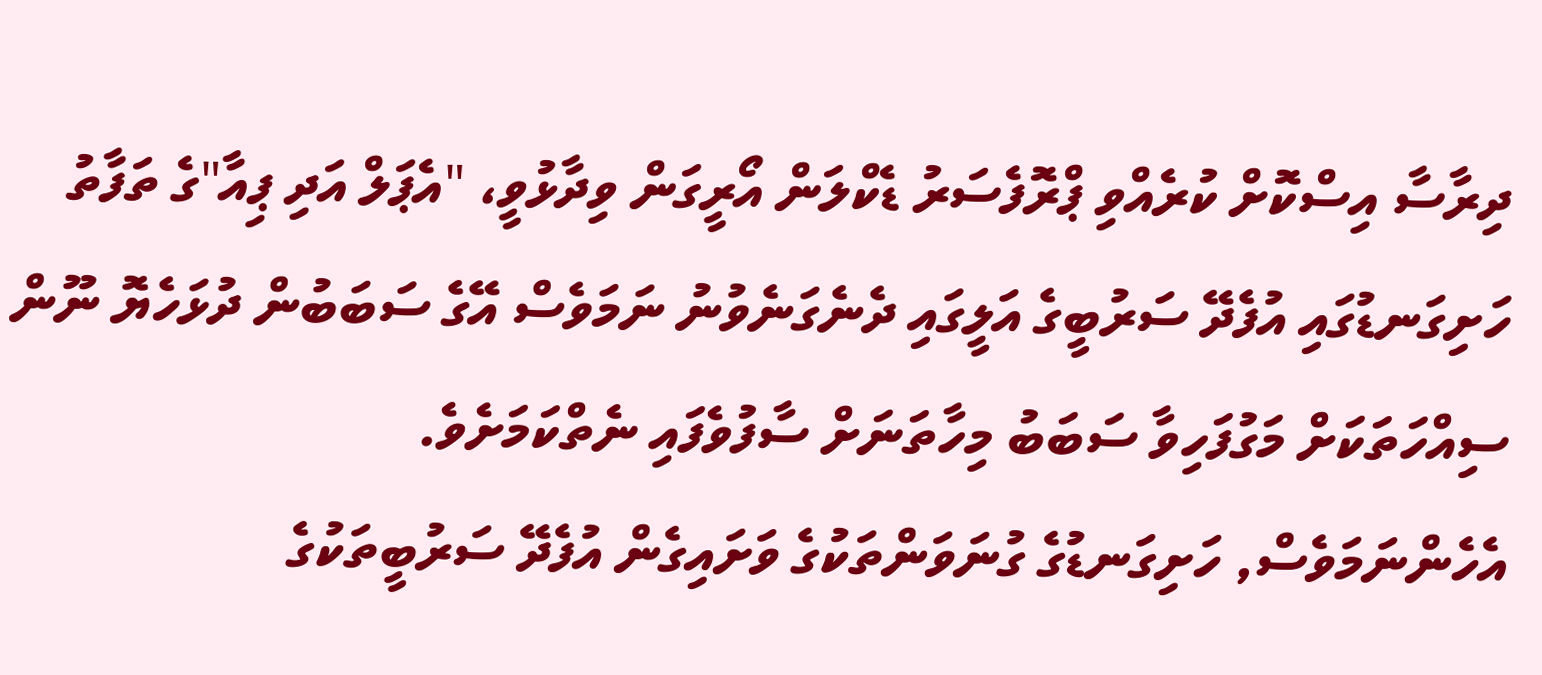ދިރާސާ އިސްކޮށް ކުރެއްވި ޕްރޮފެސަރު ޑެކްލަން އޯރީގަން ވިދާޅުވީ، "އެޕަލް އަދި ޕިއާ"ގެ ތަފާތު ހަށިގަނޑުގައި އުފެދޭ ސަރުބީގެ އަލީގައި ދެނެގަނެވުނު ނަމަވެސް އޭގެ ސަބަބުން ދުޅަހެޔޮ ނޫން ސިއްހަތަކަށް މަގުފަހިވާ ސަބަބު މިހާތަނަށް ސާފުވެފައި ނެތްކަމަށެވެ.
އެހެންނަމަވެސް, ހަށިގަނޑުގެ ގުނަވަންތަކުގެ ވަށައިގެން އުފެދޭ ސަރުބީތަކުގެ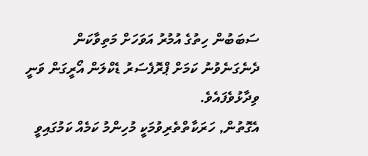ސަބަބުން ހިތުގެ އުމުރު އަވަހަށް މަތިވާކަން ދެނެގަނެވުނު ކަމަށް ޕްރޮފެސަރު ޑެކްލަން އޯރީގަން ވަނީ ވިދާޅުވެފައެވެ.
އެގޮތުން, ހަރަކާތްތެރިވުމަކީ މުހިންމު ކަމެއް ކަމުގައިވީ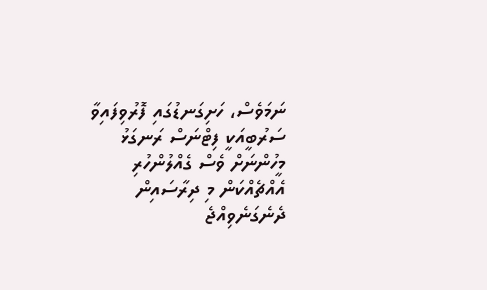ނަމަވެސް، ހަށިގަނޑުގައި ފޮރުވިފައިވާ ސަރުބީއަކީ ފިޓްނަސް ރަނގަޅު މީހުންނަށް ވެސް ގެއްލުންހުރި އެއްޗެއްކަން މި ދިރާސައިން ދެނެގަނެވިއްޖެ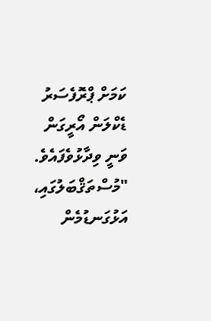ކަމަށް ޕްރޮފެސަރު ޑެކްލަން އޯރީގަން ވަނީ ވިދާޅުވެފައެވެ.
"މުސްތަޤްބަލުގައި، އަޅުގަނޑުމެން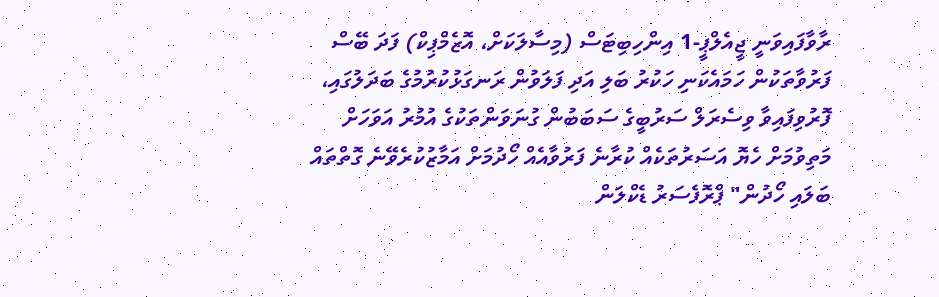ރާވާފައިވަނީ ޖީއެލްޕީ-1 އިންހިބިޓަސް (މިސާލަކަށް، އޮޒެމްޕިކް) ފަދަ ބޭސް ފަރުވާތަކުން ހަމައެކަނި ހަކުރު ބަލި އަދި ފަލަވުން ރަނގަޅުކުރުމުގެ ބަދަލުގައި، ފޮރުވިފައިވާ ވިސެރަލް ސަރުބީގެ ސަބަބުން ގުނަވަންތަކުގެ އުމުރު އަވަހަށް މަތިވުމަށް ހެޔޮ އަސަރުތަކެއް ކުރާނެ ފަރުވާއެއް ހޯދުމަށް އަމާޒުކުރެވޭނެ ގޮތްތައް ބަލައި ހޯދުން" ޕްރޮފެސަރު ޑެކްލަން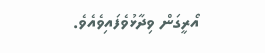އޯރީގަން ވިދާޅުވެފައިވެއެވެ.